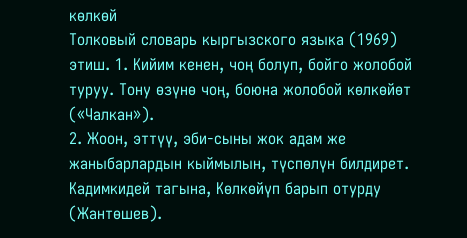көлкөй
Толковый словарь кыргызского языка (1969) этиш. 1. Кийим кенен, чоң болуп, бойго жолобой туруу. Тону өзүнө чоң, боюна жолобой көлкөйөт («Чалкан»).
2. Жоон, эттүү, эби-сыны жок адам же жаныбарлардын кыймылын, түспөлүн билдирет. Кадимкидей тагына, Көлкөйүп барып отурду (Жантөшев).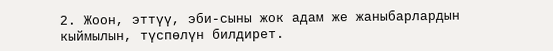2. Жоон, эттүү, эби-сыны жок адам же жаныбарлардын кыймылын, түспөлүн билдирет.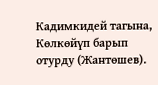Кадимкидей тагына, Көлкөйүп барып отурду (Жантөшев).